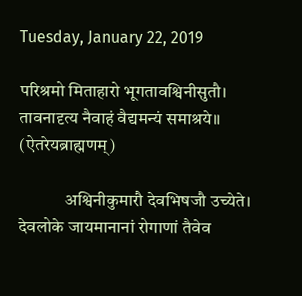Tuesday, January 22, 2019

परिश्रमो मिताहारो भूगतावश्विनीसुतौ।
तावनादृत्य नैवाहं वैद्यमन्यं समाश्रये॥ (ऐतरेयब्राह्मणम्)

             अश्विनीकुमारौ देवभिषजौ उच्येते। देवलोके जायमानानां रोगाणां तैवेव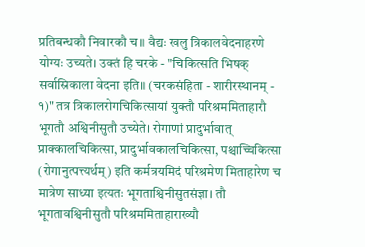प्रतिबन्धकौ निवारकौ च॥ वैद्यः खलु त्रिकालवेदनाहरणे योग्यः उच्यते। उक्तं हि चरके - "चिकित्सति भिषक् सर्वास्रिकाला वेदना इति॥ (चरकसंहिता - शारीरस्थानम् - १)" तत्र त्रिकालरोगचिकित्सायां युक्तौ परिश्रममिताहारौ भूगतौ अश्विनीसुतौ उच्येते। रोगाणां प्रादुर्भावात् प्राक्कालचिकित्सा, प्रादुर्भावकालचिकित्सा, पश्चाच्चिकित्सा (रोगानुत्पत्त्यर्थम्) इति कर्मत्रयमिदं परिश्रमेण मिताहारेण च मात्रेण साध्या इत्यतः भूगताश्विनीसुतसंज्ञा। तौ भूगतावश्विनीसुतौ परिश्रममिताहाराख्यौ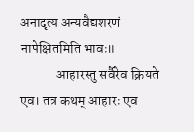अनादृत्य अन्यवैद्यशरणं नापेक्षितमिति भावः॥
             आहारस्तु सर्वैरेव क्रियते एव। तत्र कथम् आहारः एव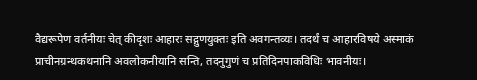वैद्यरूपेण वर्तनीयः चेत् कीदृशः आहारः सद्गुणयुक्तः इति अवगन्तव्यः। तदर्थं च आहारविषये अस्माकं प्राचीनग्रन्थकथनानि अवलोकनीयानि सन्ति, तदनुगुणं च प्रतिदिनपाकविधिः भावनीयः।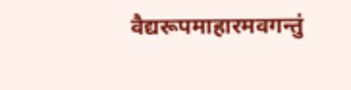वैद्यरूपमाहारमवगन्तुं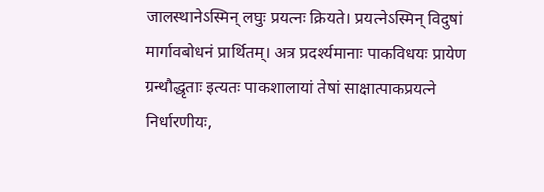जालस्थानेऽस्मिन् लघुः प्रयत्नः क्रियते। प्रयत्नेऽस्मिन् विदुषां मार्गावबोधनं प्रार्थितम्। अत्र प्रदर्श्यमानाः पाकविधयः प्रायेण ग्रन्थौद्धृताः इत्यतः पाकशालायां तेषां साक्षात्पाकप्रयत्ने निर्धारणीयः,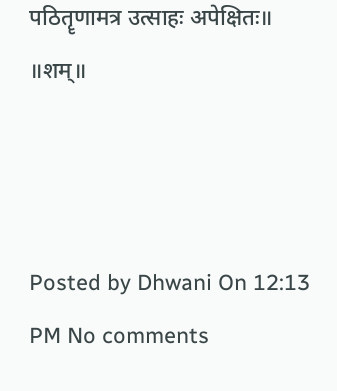पठितॄणामत्र उत्साहः अपेक्षितः॥
॥शम्॥



Posted by Dhwani On 12:13 PM No comments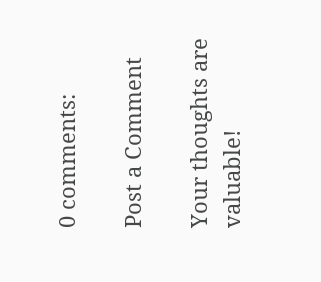0 comments:

Post a Comment

Your thoughts are valuable!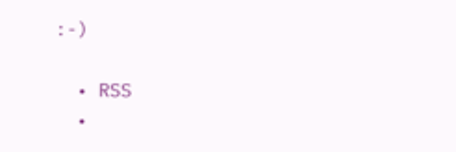:-)

  • RSS
  •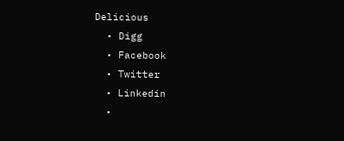Delicious
  • Digg
  • Facebook
  • Twitter
  • Linkedin
  •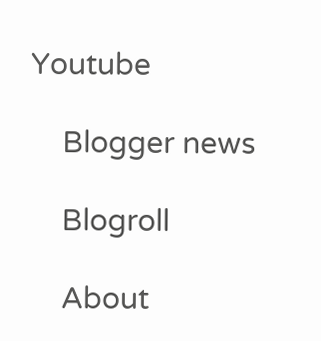Youtube

    Blogger news

    Blogroll

    About